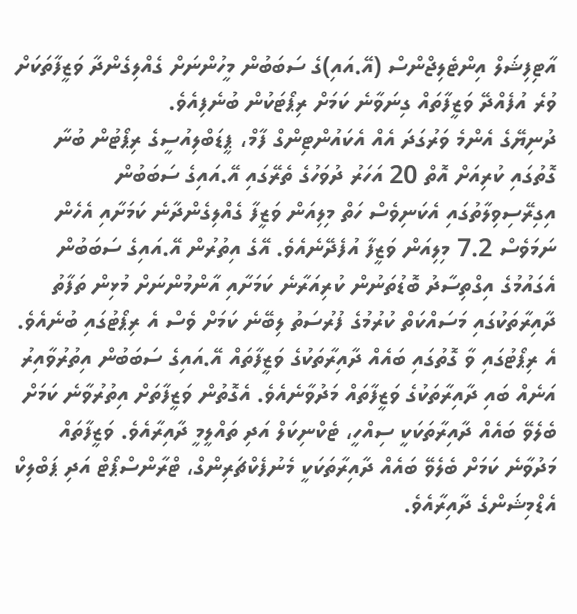އާޓިފިޝަލް އިންޓެލިޖްންސް (އޭ.އައި)ގެ ސަބަބުން މީހުންނަށް ގެއްލިގެންދާ ވަޒީފާތަކަށް ވުރެ އުފެއްދޭ ވަޒީފާތައް ގިނަވާނެ ކަމަށް ރިޕޯޓަކުން ބުނެފިއެވެ.
ދުނިޔޭގެ އެންމެ ވަރުގަދަ އެއް އެކައުންޓިންގް ފާމް، ޕީޑަބްލިއުސީގެ ރިޕޯޓުން ބުނާ ގޮތުގައި ކުރިއަށް އޮތް 20 އަހަރު ދުވަހުގެ ތެރޭގައި އޭ.އައިގެ ސަބަބުން އިގިރޭސިވިލާތުގައި އެކަނިވެސް ހަތް މިލިއަން ވަޒީފާ ގެއްލިގެންދާނެ ކަމަށާއި އެހެން ނަމަވެސް 7.2 މިލިއަން ވަޒީފާ އުފެދޭނެއެވެ. އޭގެ އިތުރުން އޭ.އައިގެ ސަބަބުން އެގައުމުގެ އިގްތިސާދު ބޮޑުތަނުން ކުރިއަރާނެ ކަމަށާއި އާންމުންނަށް މުޅިން ތަފާތު ދާއިރާތަކުގައި މަސައްކަތް ކުރުމުގެ ފުރުސަތު ލިބޭނެ ކަމަށް ވެސް އެ ރިޕޯޓުގައި ބުނެއެވެ.
އެ ރިޕޯޓުގައި ވާ ގޮތުގައި ބައެއް ދާއިރާތަކުގެ ވަޒީފާތައް އޭ.އައިގެ ސަބަބުން އިތުރުވާއިރު އަނެއް ބައި ދާއިރާތަކުގެ ވަޒީފާތައް މަދުވާނެއެވެ. އެގޮތުން ވަޒީފާތަށް އިތުރުވާނެ ކަމަށް ބެލެވޭ ބައެއް ދާއިރާތަކަކީ ސިއްހީ، ޓެކްނިކަލް އަދި ތައްލީމީ ދާއިރާއެވެ. ވަޒީފާތައް މަދުވާނެ ކަމަށް ބެލެވޭ ބައެއް ދާއިރާތަކަކީ މެނުފެކްޗަރިންގް، ޓްރާންސްޕޯޓް އަދި ޕަބްލިކް އެޑްމިޝަންގެ ދާއިރާއެވެ.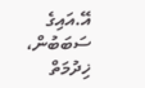އޭ.އައިގެ ސަބަބުން، ޚިދުމަތް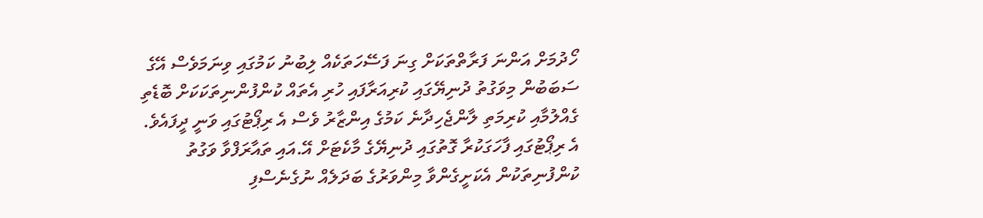ހޯދުމަށް އަންނަ ފަރާތްތަކަށް ގިނަ ފަސޭހަތަކެއް ލިބުނު ކަމުގައި ވިނަމަވެސް އޭގެ ސަބަބުން މިވަގުތު ދުނިޔޭގައި ކުރިއަރާފައި ހުރި އެތައް ކުންފުންނިތަކަކަށް ބޮޑެތި ގެއްލުމާއި ކުރިމަތި ލާންޖެހިދާނެ ކަމުގެ އިންޒާރު ވެސް އެ ރިޕޯޓުގައި ވަނީ ދީފައެވެ. އެ ރިޕޯޓުގައި ފާހަގަކުރާ ގޮތުގައި ދުނިޔޭގެ މާކެޓަށް އޭ.އައި ތައާރަފްވާ ވަގުތު ކުންފުނިތަކުން އެކަށީގެންވާ މިންވަރުގެ ބަދަލެއް ނުގެނެސްފި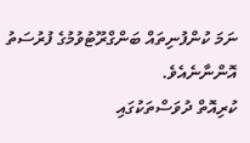ނަމަ ކުންފުނިތައް ބަންގްރޫޓުވުމުގެ ފުރުސަތު އޮންނާނެއެވެ.
ކުރިއޮތް ދުވަސްތަކުގައި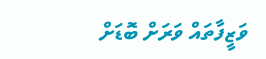ވަޒީފާތައް ވަރަށް ބޮޑަށް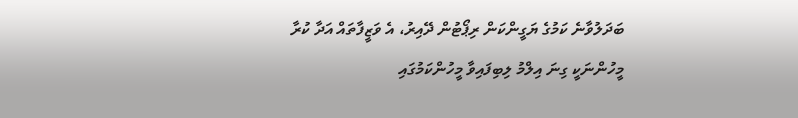ބަދަލުވާނެ ކަމުގެ ޔަގީންކަން ރިޕޯޓުން ދޭއިރު، އެ ވަޒީފާތައް އަދާ ކުރާ މީހުންނަކީ ގިނަ އިލްމު ލިބިފައިވާ މީހުންކަމުގައި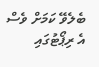ބެލެވޭ ކަމަށް ވެސް އެ ރިޕޯޓުގައި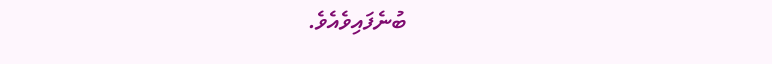ބުނެފައިވެއެވެ.